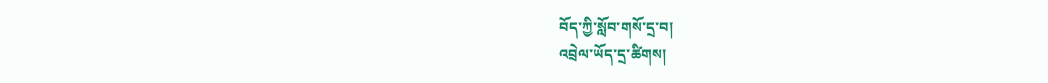བོད་ཀྱི་སློབ་གསོ་དྲ་བ།
འབྲེལ་ཡོད་དྲ་ཚིགས།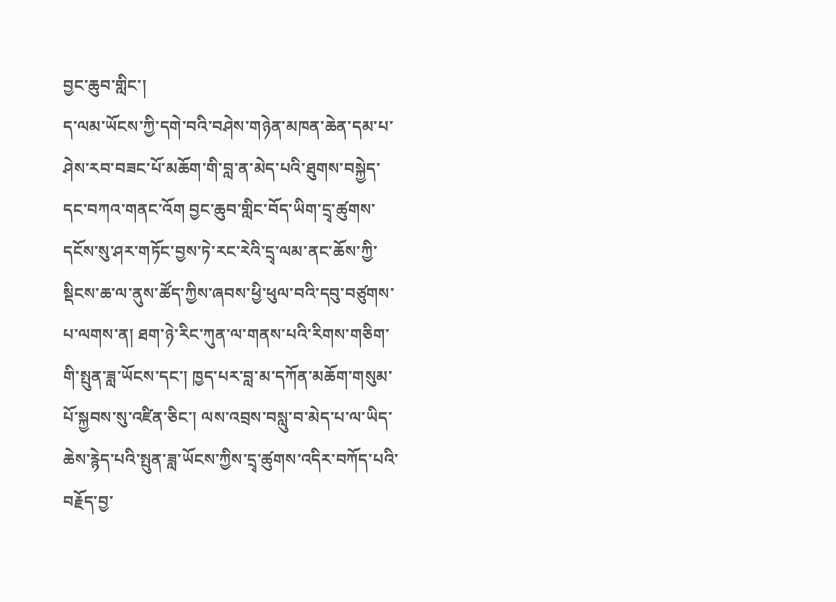བྱང་ཆུབ་གླིང་།
ད་ལམ་ཡོངས་ཀྱི་དགེ་བའི་བཤེས་གཉེན་མཁན་ཆེན་དམ་པ་ཤེས་རབ་བཟང་པོ་མཆོག་གི་བླ་ན་མེད་པའི་ཐུགས་བསྐྱེད་དང་བཀའ་གནང་འོག བྱང་ཆུབ་གླིང་བོད་ཡིག་དྲྭ་ཚུགས་དངོས་སུ་ཤར་གཏོང་བྱས་ཏེ་རང་རེའི་དྲྭ་ལམ་ནང་ཆོས་ཀྱི་སྡིངས་ཆ་ལ་ནུས་ཚོད་ཀྱིས་ཞབས་ཕྱི་ཕུལ་བའི་དབུ་བཙུགས་པ་ལགས་ན། ཐག་ཉེ་རིང་ཀུན་ལ་གནས་པའི་རིགས་གཅིག་གི་སྤུན་ཟླ་ཡོངས་དང་། ཁྱད་པར་བླ་མ་དཀོན་མཆོག་གསུམ་པོ་སྐྱབས་སུ་འཛིན་ཅིང་། ལས་འབྲས་བསླུ་བ་མེད་པ་ལ་ཡིད་ཆེས་རྙེད་པའི་སྤུན་ཟླ་ཡོངས་ཀྱིས་དྲྭ་ཚུགས་འདིར་བཀོད་པའི་བརྗོད་བྱ་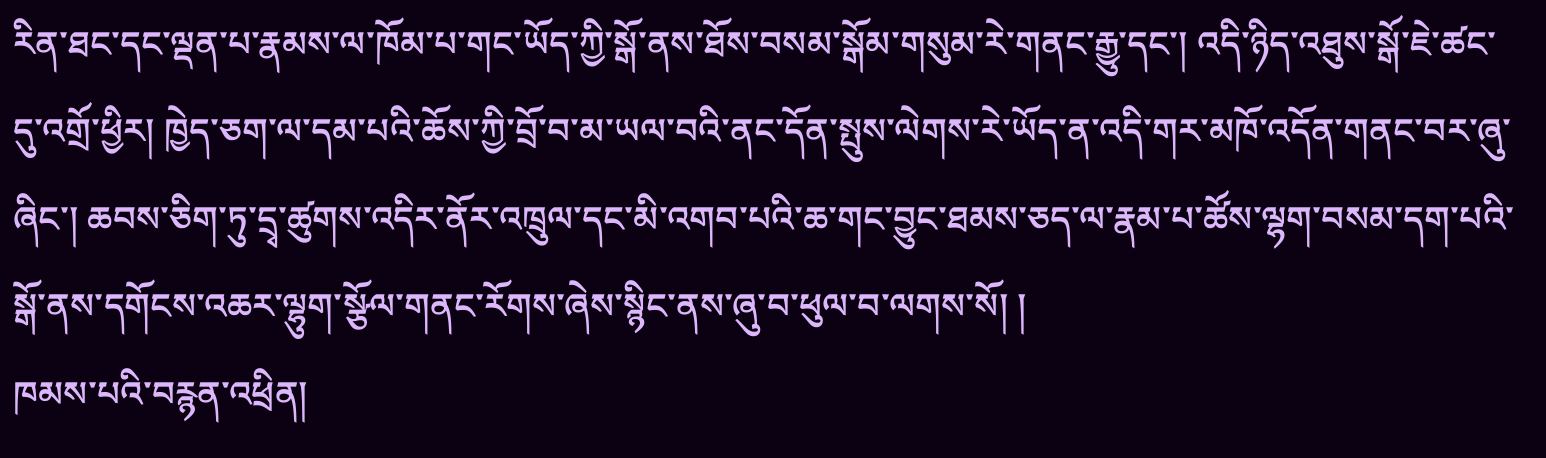རིན་ཐང་དང་ལྡན་པ་རྣམས་ལ་ཁོམ་པ་གང་ཡོད་ཀྱི་སྒོ་ནས་ཐོས་བསམ་སྒོམ་གསུམ་རེ་གནང་རྒྱུ་དང་། འདི་ཉིད་འཐུས་སྒོ་ཇེ་ཚང་དུ་འགྲོ་ཕྱིར། ཁྱེད་ཅག་ལ་དམ་པའི་ཆོས་ཀྱི་བྲོ་བ་མ་ཡལ་བའི་ནང་དོན་སྤུས་ལེགས་རེ་ཡོད་ན་འདི་གར་མཁོ་འདོན་གནང་བར་ཞུ་ཞིང་། ཆབས་ཅིག་ཏུ་དྲྭ་ཚུགས་འདིར་ནོར་འཁྲུལ་དང་མི་འགབ་པའི་ཆ་གང་བྱུང་ཐམས་ཅད་ལ་རྣམ་པ་ཚོས་ལྷག་བསམ་དག་པའི་སྒོ་ནས་དགོངས་འཆར་ལྷུག་སྩོལ་གནང་རོགས་ཞེས་སྙིང་ནས་ཞུ་བ་ཕུལ་བ་ལགས་སོ། །
ཁམས་པའི་བརྙན་འཕྲིན།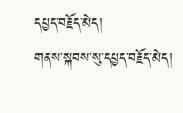དཔྱད་བརྗོད་མེད།
གནས་སྐབས་སུ་དཔྱད་བརྗོད་མེད།